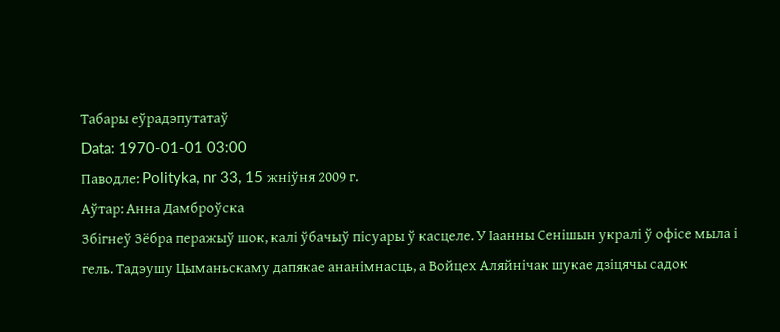Табары еўрадэпутатаў
Data: 1970-01-01 03:00
Паводле: Polityka, nr 33, 15 жніўня 2009 г.
Аўтар: Анна Дамброўска
Збігнеў Зёбра перажыў шок, калі ўбачыў пісуары ў касцеле. У Іаанны Сенішын укралі ў офісе мыла і гель. Тадэушу Цыманьскаму дапякае ананімнасць, а Войцех Аляйнічак шукае дзіцячы садок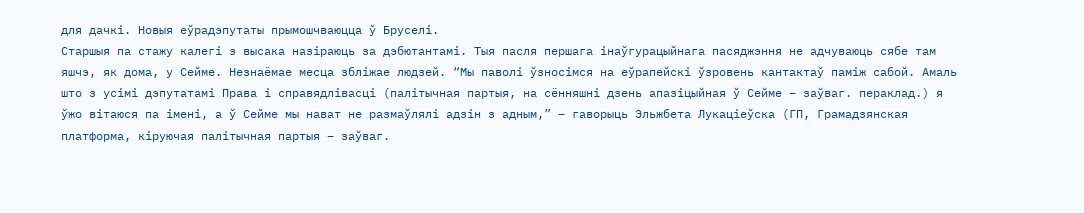для дачкі. Новыя еўрадэпутаты прымошчваюцца ў Бруселі.
Старшыя па стажу калегі з высака назіраюць за дэбютантамі. Тыя пасля першага інаўгурацыйнага пасяджэння не адчуваюць сябе там яшчэ, як дома, у Сейме. Незнаёмае месца збліжае людзей. “Мы паволі ўзносімся на еўрапейскі ўзровень кантактаў паміж сабой. Амаль што з усімі дэпутатамі Права і справядлівасці (палітычная партыя, на сённяшні дзень апазіцыйная ў Сейме – заўваг. пераклад.) я ўжо вітаюся па імені, а ў Сейме мы нават не размаўлялі адзін з адным,” – гаворыць Эльжбета Лукаціеўска (ГП, Грамадзянская платформа, кіруючая палітычная партыя – заўваг.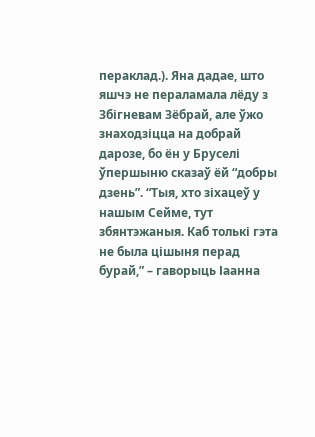пераклад.). Яна дадае, што яшчэ не пераламала лёду з Збігневам Зёбрай, але ўжо знаходзіцца на добрай дарозе, бо ён у Бруселі ўпершыню сказаў ёй “добры дзень”. “Тыя, хто зіхацеў у нашым Сейме, тут збянтэжаныя. Каб толькі гэта не была цішыня перад бурай,” – гаворыць Іаанна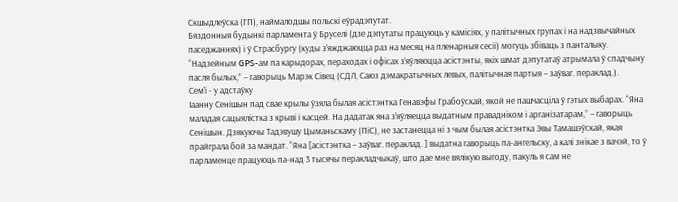Скшыдлеўска (ГП), наймалодшы польскі еўрадэпутат.
Бяздонныя будынкі парламента ў Бруселі (дзе дэпутаты працуюць у камісіях, у палітычных групах і на надзвычайных паседжаннях) і ў Страсбургу (куды з’яжджаюцца раз на месяц на пленарныя сесіі) могуць збіваць з панталыку. “Надзейным GPS-ам па карыдорах, пераходах і офісах з’яўляюцца асістэнты, якіх шмат дэпутатаў атрымала ў спадчыну пасля былых,” – гаворыць Марэк Сівец (СДЛ, Саюз дэмакратычных левых, палітычная партыя – заўваг. пераклад.).
Сем’і - у адстаўку
Іаанну Сенішын пад свае крылы ўзяла былая асістэнтка Генавэфы Грабоўскай, якой не пашчасціла ў гэтых выбарах. “Яна маладая сацыялістка з крыві і касцей. На дадатак яна з’яўляецца выдатным правадніком і арганізатарам,” – гаворыць Сенішын. Дзякуючы Тадэвушу Цыманьскаму (ПіС), не застанецца ні з чым былая асістэнтка Эвы Тамашэўскай, якая прайграла бой за мандат. “Яна [асістэнтка – заўваг. пераклад. ] выдатна гаворыць па-ангельску, а калі знікае з вачэй, то ў парламенце працуюць па-над 3 тысячы перакладчыкаў, што дае мне вялікую выгоду, пакуль я сам не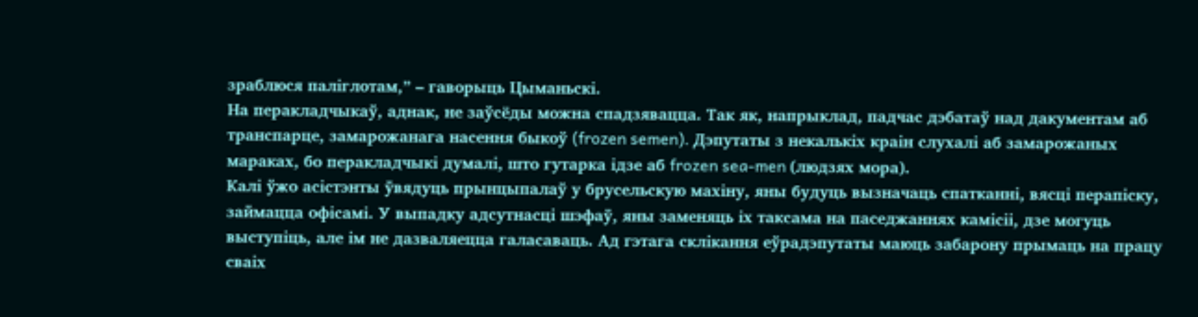зраблюся паліглотам,” – гаворыць Цыманьскі.
На перакладчыкаў, аднак, не заўсёды можна спадзявацца. Так як, напрыклад, падчас дэбатаў над дакументам аб транспарце, замарожанага насення быкоў (frozen semen). Дэпутаты з некалькіх краін слухалі аб замарожаных мараках, бо перакладчыкі думалі, што гутарка ідзе аб frozen sea-men (людзях мора).
Калі ўжо асістэнты ўвядуць прынцыпалаў у брусельскую махіну, яны будуць вызначаць спатканні, вясці перапіску, займацца офісамі. У выпадку адсутнасці шэфаў, яны заменяць іх таксама на паседжаннях камісіі, дзе могуць выступіць, але ім не дазваляецца галасаваць. Ад гэтага склікання еўрадэпутаты маюць забарону прымаць на працу сваіх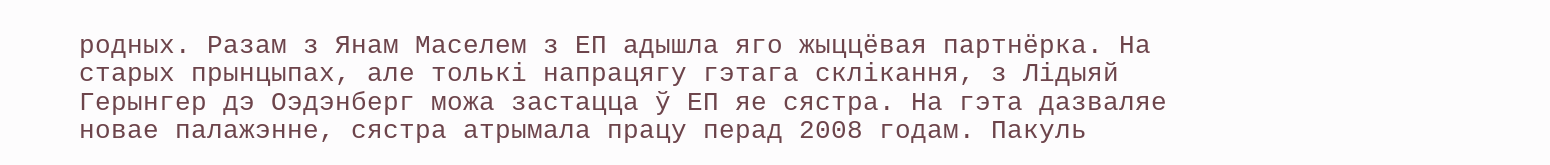родных. Разам з Янам Маселем з ЕП адышла яго жыццёвая партнёрка. На старых прынцыпах, але толькі напрацягу гэтага склікання, з Лідыяй Герынгер дэ Оэдэнберг можа застацца ў ЕП яе сястра. На гэта дазваляе новае палажэнне, сястра атрымала працу перад 2008 годам. Пакуль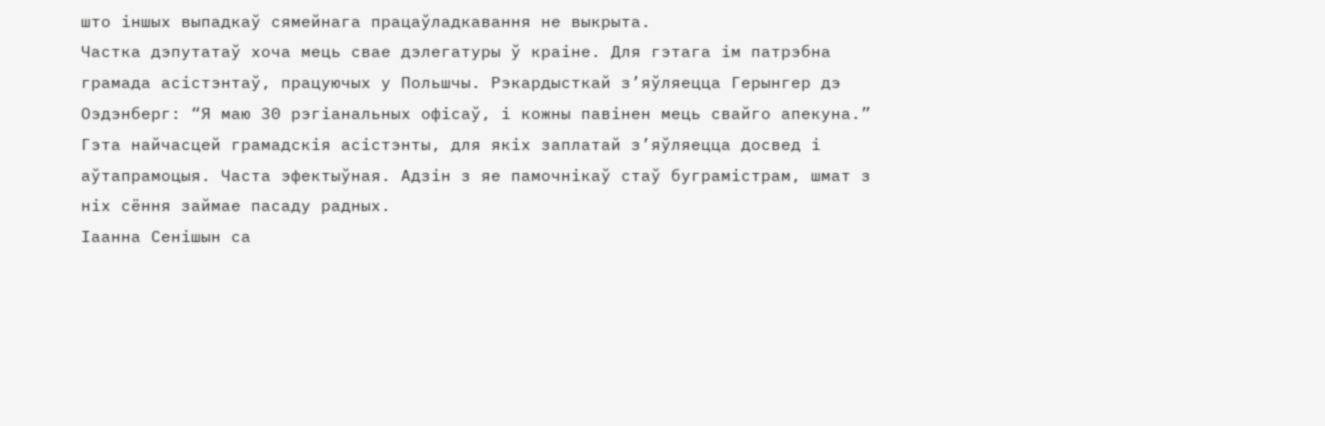што іншых выпадкаў сямейнага працаўладкавання не выкрыта.
Частка дэпутатаў хоча мець свае дэлегатуры ў краіне. Для гэтага ім патрэбна грамада асістэнтаў, працуючых у Польшчы. Рэкардысткай з’яўляецца Герынгер дэ Оэдэнберг: “Я маю 30 рэгіанальных офісаў, і кожны павінен мець свайго апекуна.” Гэта найчасцей грамадскія асістэнты, для якіх заплатай з’яўляецца досвед і аўтапрамоцыя. Часта эфектыўная. Адзін з яе памочнікаў стаў буграмістрам, шмат з ніх сёння займае пасаду радных.
Іаанна Сенішын са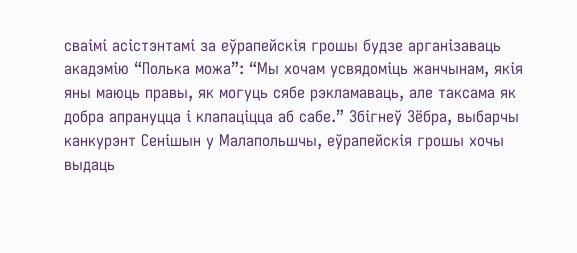сваімі асістэнтамі за еўрапейскія грошы будзе арганізаваць акадэмію “Полька можа”: “Мы хочам усвядоміць жанчынам, якія яны маюць правы, як могуць сябе рэкламаваць, але таксама як добра апрануцца і клапаціцца аб сабе.” Збігнеў Зёбра, выбарчы канкурэнт Сенішын у Малапольшчы, еўрапейскія грошы хочы выдаць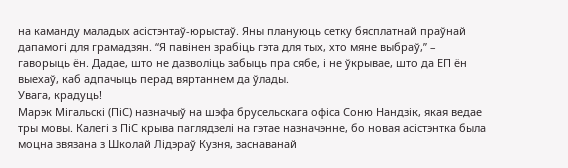на каманду маладых асістэнтаў-юрыстаў. Яны плануюць сетку бясплатнай праўнай дапамогі для грамадзян. “Я павінен зрабіць гэта для тых, хто мяне выбраў,” – гаворыць ён. Дадае, што не дазволіць забыць пра сябе, і не ўкрывае, што да ЕП ён выехаў, каб адпачыць перад вяртаннем да ўлады.
Увага, крадуць!
Марэк Мігальскі (ПіС) назначыў на шэфа брусельскага офіса Соню Нандзік, якая ведае тры мовы. Калегі з ПіС крыва паглядзелі на гэтае назначэнне, бо новая асістэнтка была моцна звязана з Школай Лідэраў Кузня, заснаванай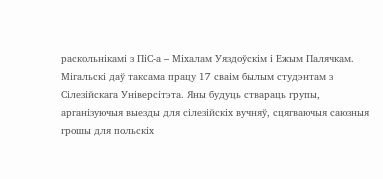раскольнікамі з ПіС-а – Міхалам Уяздоўскім і Ежым Палячкам. Мігальскі даў таксама працу 17 сваім былым студэнтам з Сілезійскага Універсітэта. Яны будуць ствараць групы, арганізуючыя выезды для сілезійскіх вучняў, сцягваючыя саюзныя грошы для польскіх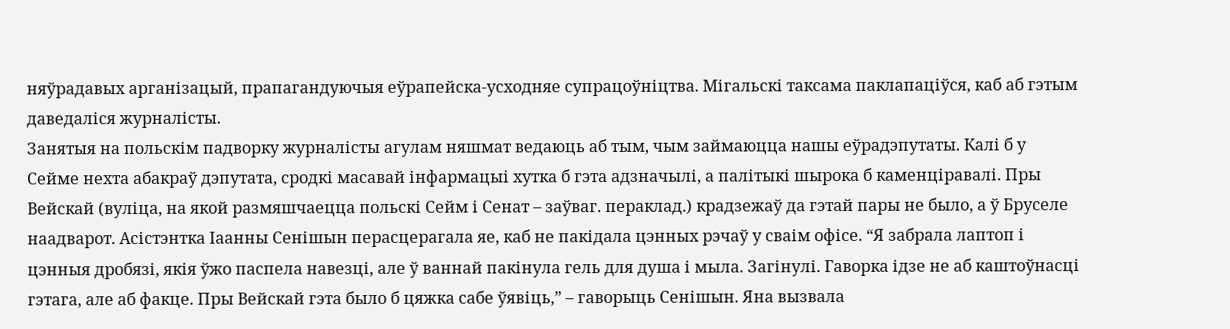няўрадавых арганізацый, прапагандуючыя еўрапейска-усходняе супрацоўніцтва. Мігальскі таксама паклапаціўся, каб аб гэтым даведаліся журналісты.
Занятыя на польскім падворку журналісты агулам няшмат ведаюць аб тым, чым займаюцца нашы еўрадэпутаты. Калі б у Сейме нехта абакраў дэпутата, сродкі масавай інфармацыі хутка б гэта адзначылі, а палітыкі шырока б каменціравалі. Пры Вейскай (вуліца, на якой размяшчаецца польскі Сейм і Сенат – заўваг. пераклад.) крадзежаў да гэтай пары не было, а ў Бруселе наадварот. Асістэнтка Іаанны Сенішын перасцерагала яе, каб не пакідала цэнных рэчаў у сваім офісе. “Я забрала лаптоп і цэнныя дробязі, якія ўжо паспела навезці, але ў ваннай пакінула гель для душа і мыла. Загінулі. Гаворка ідзе не аб каштоўнасці гэтага, але аб факце. Пры Вейскай гэта было б цяжка сабе ўявіць,” – гаворыць Сенішын. Яна вызвала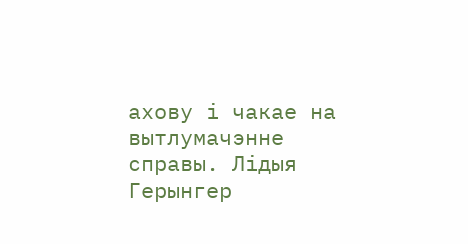ахову і чакае на вытлумачэнне справы. Лідыя Герынгер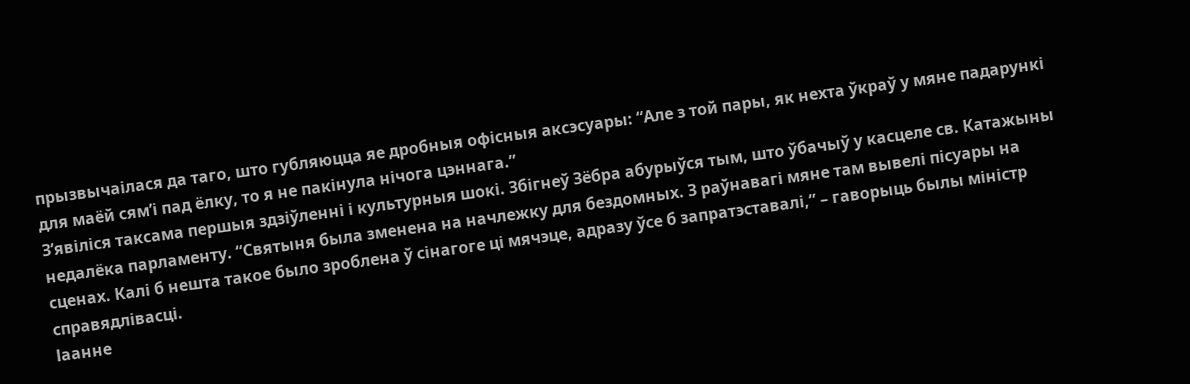прызвычаілася да таго, што губляюцца яе дробныя офісныя аксэсуары: “Але з той пары, як нехта ўкраў у мяне падарункі для маёй сям’і пад ёлку, то я не пакінула нічога цэннага.”
З’явіліся таксама першыя здзіўленні і культурныя шокі. Збігнеў Зёбра абурыўся тым, што ўбачыў у касцеле св. Катажыны недалёка парламенту. “Святыня была зменена на начлежку для бездомных. З раўнавагі мяне там вывелі пісуары на сценах. Калі б нешта такое было зроблена ў сінагоге ці мячэце, адразу ўсе б запратэставалі,” – гаворыць былы міністр справядлівасці.
Іаанне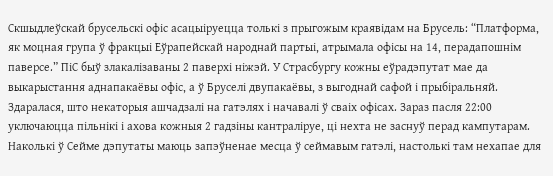Скшыдлеўскай брусельскі офіс асацыіруецца толькі з прыгожым краявідам на Брусель: “Платформа, як моцная група ў фракцыі Еўрапейскай народнай партыі, атрымала офісы на 14, перадапошнім паверсе.” ПіС быў злакалізаваны 2 паверхі ніжэй. У Страсбургу кожны еўрадэпутат мае да выкарыстання аднапакаёвы офіс, а ў Бруселі двупакаёвы, з выгоднай сафой і прыбіральняй. Здаралася, што некаторыя ашчадзалі на гатэлях і начавалі ў сваіх офісах. Зараз пасля 22:00 уключаюцца пільнікі і ахова кожныя 2 гадзіны кантраліруе, ці нехта не заснуў перад кампутарам. Наколькі ў Сейме дэпутаты маюць запэўненае месца ў сеймавым гатэлі, настолькі там нехапае для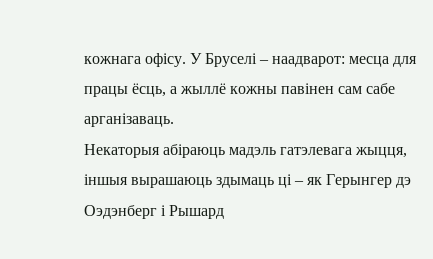кожнага офісу. У Бруселі – наадварот: месца для працы ёсць, а жыллё кожны павінен сам сабе арганізаваць.
Некаторыя абіраюць мадэль гатэлевага жыцця, іншыя вырашаюць здымаць ці – як Герынгер дэ Оэдэнберг і Рышард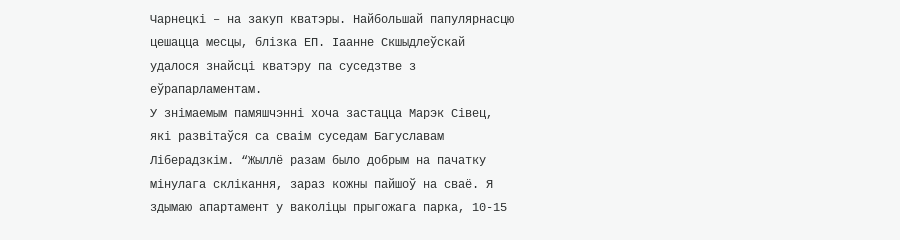Чарнецкі – на закуп кватэры. Найбольшай папулярнасцю цешацца месцы, блізка ЕП. Іаанне Скшыдлеўскай удалося знайсці кватэру па суседзтве з еўрапарламентам.
У знімаемым памяшчэнні хоча застацца Марэк Сівец, які развітаўся са сваім суседам Багуславам Ліберадзкім. “Жыллё разам было добрым на пачатку мінулага склікання, зараз кожны пайшоў на сваё. Я здымаю апартамент у ваколіцы прыгожага парка, 10-15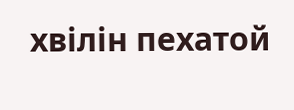хвілін пехатой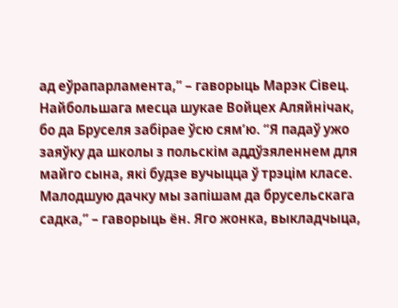ад еўрапарламента,” – гаворыць Марэк Сівец.
Найбольшага месца шукае Войцех Аляйнічак, бо да Бруселя забірае ўсю сям’ю. “Я падаў ужо заяўку да школы з польскім аддўзяленнем для майго сына, які будзе вучыцца ў трэцім класе. Малодшую дачку мы запішам да брусельскага садка,” – гаворыць ён. Яго жонка, выкладчыца,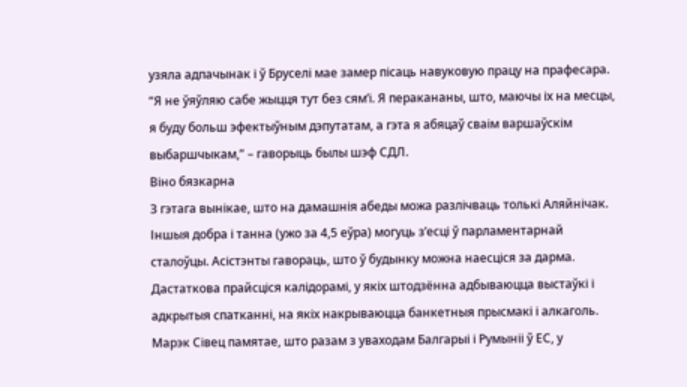узяла адпачынак і ў Бруселі мае замер пісаць навуковую працу на прафесара. “Я не ўяўляю сабе жыцця тут без сям’і. Я перакананы, што, маючы іх на месцы, я буду больш эфектыўным дэпутатам, а гэта я абяцаў сваім варшаўскім выбаршчыкам,” – гаворыць былы шэф СДЛ.
Віно бязкарна
З гэтага вынікае, што на дамашнія абеды можа разлічваць толькі Аляйнічак. Іншыя добра і танна (ужо за 4,5 еўра) могуць з’есці ў парламентарнай сталоўцы. Асістэнты гавораць, што ў будынку можна наесціся за дарма. Дастаткова прайсціся калідорамі, у якіх штодзённа адбываюцца выстаўкі і адкрытыя спатканні, на якіх накрываюцца банкетныя прысмакі і алкаголь. Марэк Сівец памятае, што разам з уваходам Балгарыі і Румыніі ў ЕС, у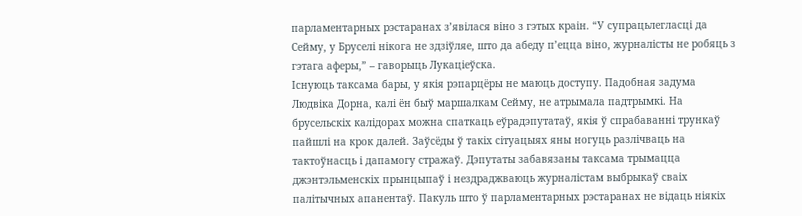парламентарных рэстаранах з’явілася віно з гэтых краін. “У супрацьлегласці да Сейму, у Бруселі нікога не здзіўляе, што да абеду п’ецца віно, журналісты не робяць з гэтага аферы,” – гаворыць Лукаціеўска.
Існуюць таксама бары, у якія рэпарцёры не маюць доступу. Падобная задума Людвіка Дорна, калі ён быў маршалкам Сейму, не атрымала падтрымкі. На брусельскіх калідорах можна спаткаць еўрадэпутатаў, якія ў спрабаванні трункаў пайшлі на крок далей. Заўсёды ў такіх сітуацыях яны ногуць разлічваць на тактоўнасць і дапамогу стражаў. Дэпутаты забавязаны таксама трымацца джэнтэльменскіх прынцыпаў і нездраджваюць журналістам выбрыкаў сваіх палітычных апанентаў. Пакуль што ў парламентарных рэстаранах не відаць ніякіх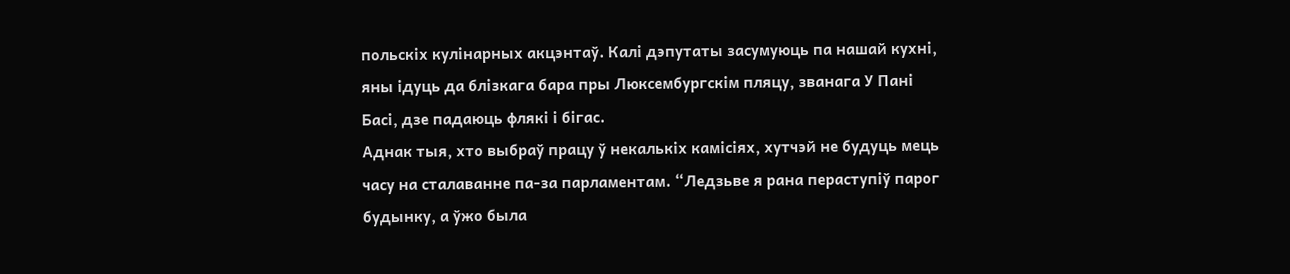польскіх кулінарных акцэнтаў. Калі дэпутаты засумуюць па нашай кухні, яны ідуць да блізкага бара пры Люксембургскім пляцу, званага У Пані Басі, дзе падаюць флякі і бігас.
Аднак тыя, хто выбраў працу ў некалькіх камісіях, хутчэй не будуць мець часу на сталаванне па-за парламентам. “Ледзьве я рана пераступіў парог будынку, а ўжо была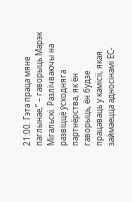21:00. Гэта праца мяне паглынае,” – гаворыць Марэк Мігальскі. Разлічваючы на развіццё ўсходняга партнёрства, як ён гаворыць, ён будзе працаваць у камісіі, якая займаецца адносінамі ЕС-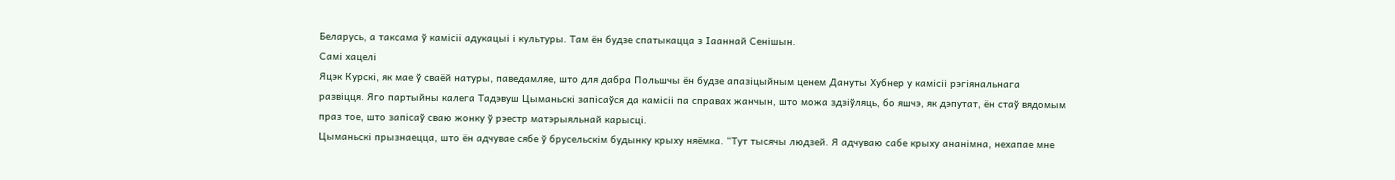Беларусь, а таксама ў камісіі адукацыі і культуры. Там ён будзе спатыкацца з Іааннай Сенішын.
Самі хацелі
Яцэк Курскі, як мае ў сваёй натуры, паведамляе, што для дабра Польшчы ён будзе апазіцыйным ценем Дануты Хубнер у камісіі рэгіянальнага развіцця. Яго партыйны калега Тадэвуш Цыманьскі запісаўся да камісіі па справах жанчын, што можа здзіўляць, бо яшчэ, як дэпутат, ён стаў вядомым праз тое, што запісаў сваю жонку ў рэестр матэрыяльнай карысці.
Цыманьскі прызнаецца, што ён адчувае сябе ў брусельскім будынку крыху няёмка. “Тут тысячы людзей. Я адчуваю сабе крыху ананімна, нехапае мне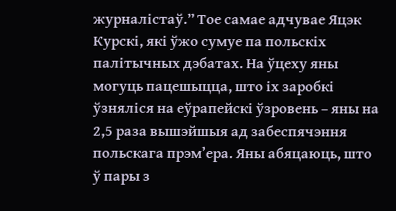журналістаў.” Тое самае адчувае Яцэк Курскі, які ўжо сумуе па польскіх палітычных дэбатах. На ўцеху яны могуць пацешыцца, што іх заробкі ўзняліся на еўрапейскі ўзровень – яны на 2,5 раза вышэйшыя ад забеспячэння польскага прэм’ера. Яны абяцаюць, што ў пары з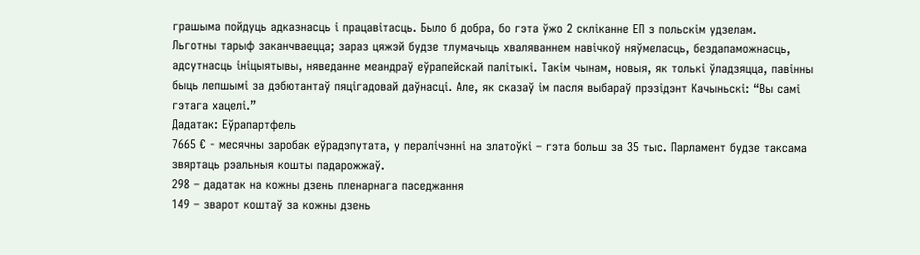грашыма пойдуць адказнасць і працавітасць. Было б добра, бо гэта ўжо 2 скліканне ЕП з польскім удзелам.
Льготны тарыф заканчваецца; зараз цяжэй будзе тлумачыць хваляваннем навічкоў няўмеласць, бездапаможнасць, адсутнасць ініцыятывы, няведанне меандраў еўрапейскай палітыкі. Такім чынам, новыя, як толькі ўладзяцца, павінны быць лепшымі за дэбютантаў пяцігадовай даўнасці. Але, як сказаў ім пасля выбараў прэзідэнт Качыньскі: “Вы самі гэтага хацелі.”
Дадатак: Еўрапартфель
7665 € - месячны заробак еўрадэпутата, у пералічэнні на златоўкі – гэта больш за 35 тыс. Парламент будзе таксама звяртаць рэальныя кошты падарожжаў.
298 – дадатак на кожны дзень пленарнага паседжання
149 – зварот коштаў за кожны дзень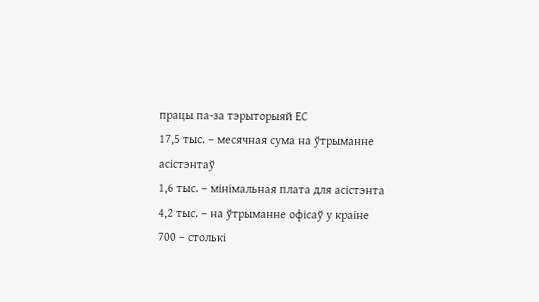працы па-за тэрыторыяй ЕС
17,5 тыс. – месячная сума на ўтрыманне асістэнтаў
1,6 тыс. – мінімальная плата для асістэнта
4,2 тыс. – на ўтрыманне офісаў у краіне
700 – столькі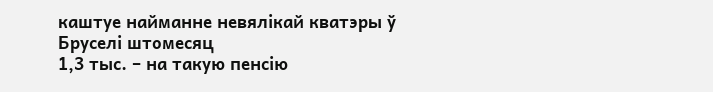каштуе найманне невялікай кватэры ў Бруселі штомесяц
1,3 тыс. – на такую пенсію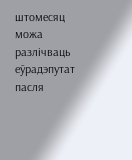штомесяц можа разлічваць еўрадэпутат пасля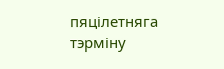пяцілетняга тэрміну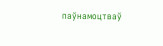паўнамоцтваў